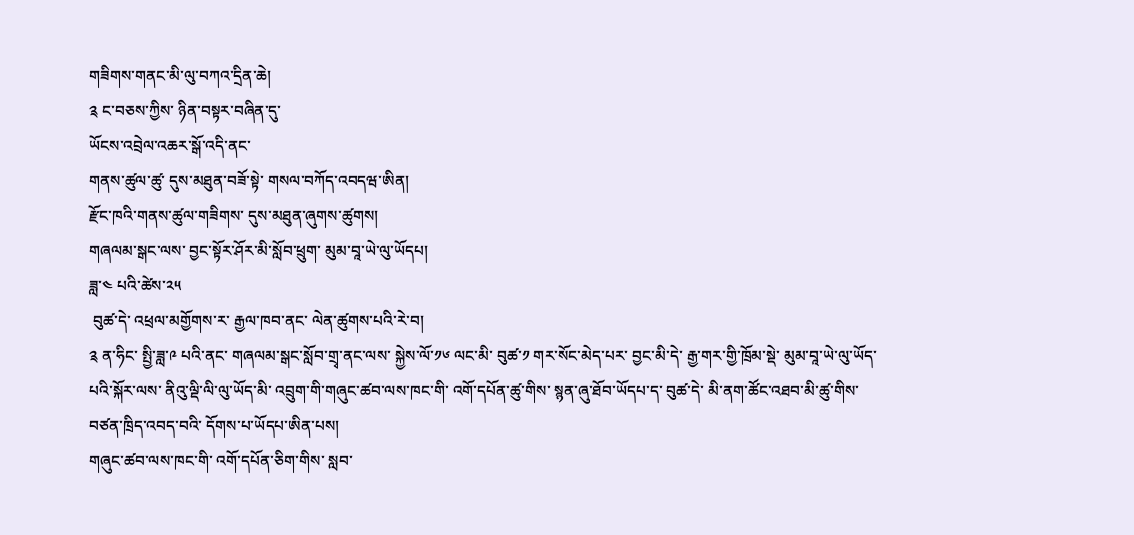གཟིགས་གནང་མི་ལུ་བཀའ་དྲིན་ཆེ།
༉ ང་བཅས་ཀྱིས་ ཉིན་བསྟར་བཞིན་དུ་
ཡོངས་འབྲེལ་འཆར་སྒོ་འདི་ནང་
གནས་ཚུལ་ཚུ་ དུས་མཐུན་བཟོ་སྟེ་ གསལ་བཀོད་འབདཝ་ཨིན།
རྫོང་ཁའི་གནས་ཚུལ་གཟིགས་ དུས་མཐུན་ཞུགས་ཚུགས།
གཞལམ་སྒང་ལས་ བྱང་སྟོར་ཤོར་མི་སློབ་ཕྲུག་ མུམ་བཱ་ཡེ་ལུ་ཡོདཔ།
ཟླ་༤ པའི་ཚེས་༢༥
 བུཚ་དེ་ འཕྲལ་མགྱོགས་ར་ རྒྱལ་ཁབ་ནང་ ལེན་ཚུགས་པའི་རེ་བ།
༉ ན་ཧིང་ སྤྱི་ཟླ་༩ པའི་ནང་ གཞལམ་སྒང་སློབ་གྲྭ་ནང་ལས་ སྐྱེས་ལོ་༡༦ ལང་མི་ བུཚ་༡ གར་སོང་མེད་པར་ བྱང་མི་དེ་ རྒྱ་གར་གྱི་ཁྲོམ་སྡེ་ མུམ་བཱ་ཡེ་ལུ་ཡོད་པའི་སྐོར་ལས་ ནིའུ་ལྡི་ལི་ལུ་ཡོད་མི་ འབྲུག་གི་གཞུང་ཚབ་ལས་ཁང་གི་ འགོ་དཔོན་ཚུ་གིས་ སྙན་ཞུ་ཐོབ་ཡོདཔ་ད་ བུཚ་དེ་ མི་ནག་ཚོང་འཐབ་མི་ཚུ་གིས་ བཙན་ཁྲིད་འབད་བའི་ དོགས་པ་ཡོདཔ་ཨིན་པས།
གཞུང་ཚབ་ལས་ཁང་གི་ འགོ་དཔོན་ཅིག་གིས་ སླབ་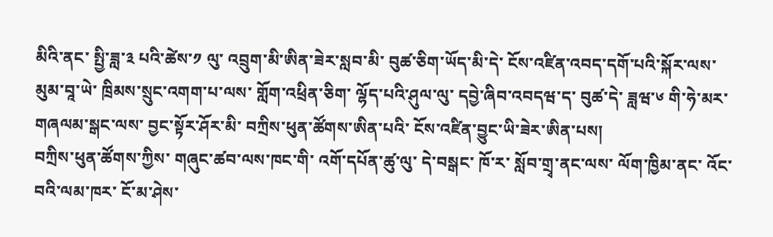མིའི་ནང་ སྤྱི་ཟླ་༣ པའི་ཚེས་༡ ལུ་ འབྲུག་མི་ཨིན་ཟེར་སླབ་མི་ བུཚ་ཅིག་ཡོད་མི་དེ་ ངོས་འཛིན་འབད་དགོ་པའི་སྐོར་ལས་ མུམ་བཱ་ཡེ་ ཁྲིམས་སྲུང་འགག་པ་ལས་ གློག་འཕྲིན་ཅིག་ ལྷོད་པའི་ཤུལ་ལུ་ དབྱེ་ཞིབ་འབདཝ་ད་ བུཚ་དེ་ ཟླཝ་༦ གི་ཧེ་མར་ གཞལམ་སྒང་ལས་ བྱང་སྟོར་ཤོར་མི་ བཀྲིས་ཕུན་ཚོགས་ཨིན་པའི་ ངོས་འཛིན་བྱུང་ཡི་ཟེར་ཨིན་པས།
བཀྲིས་ཕུན་ཚོགས་ཀྱིས་ གཞུང་ཚབ་ལས་ཁང་གི་ འགོ་དཔོན་ཚུ་ལུ་ དེ་བསྒང་ ཁོ་ར་ སློབ་གྲྭ་ནང་ལས་ ལོག་ཁྱིམ་ནང་ འོང་བའི་ལམ་ཁར་ ངོ་མ་ཤེས་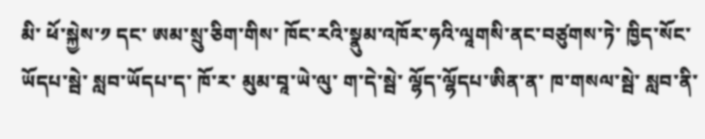མི་ ཕོ་སྐྱེས་༡ དང་ ཨམ་སྲུ་ཅིག་གིས་ ཁོང་རའི་སྣུམ་འཁོར་ཧའི་ལཱགསི་ནང་བཙུགས་ཏེ་ ཁྱིད་སོང་ཡོདཔ་སྦེ་ སླབ་ཡོདཔ་ད་ ཁོ་ར་ མུམ་བཱ་ཡེ་ལུ་ ག་དེ་སྦེ་ ལྷོད་ལྷོདཔ་ཨིན་ན་ ཁ་གསལ་སྦེ་ སླབ་ནི་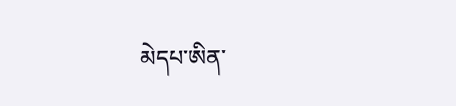མེདཔ་ཨིན་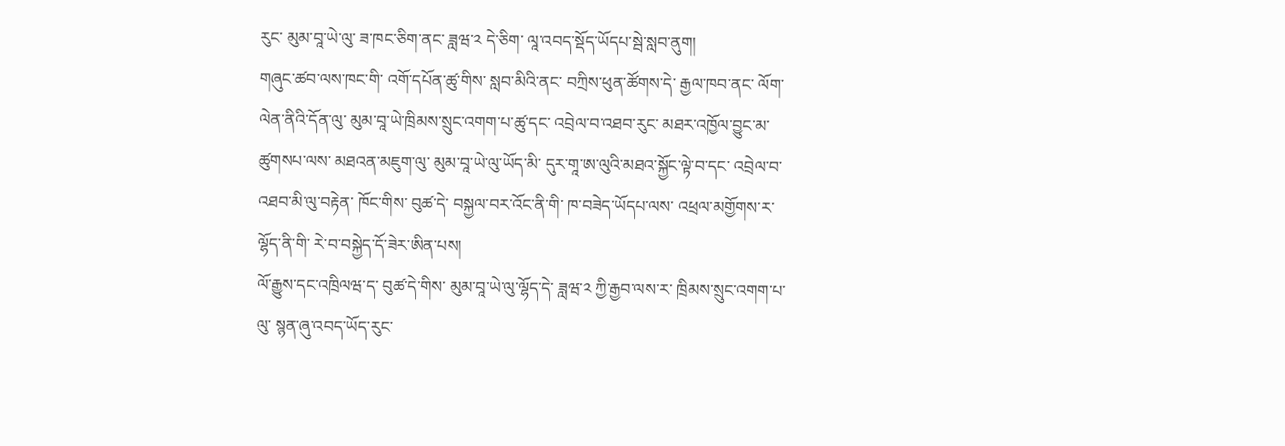རུང་ མུམ་བཱ་ཡེ་ལུ་ ཟ་ཁང་ཅིག་ནང་ ཟླཝ་༢ དེ་ཅིག་ ལཱ་འབད་སྡོད་ཡོདཔ་སྦེ་སླབ་ནུག།
གཞུང་ཚབ་ལས་ཁང་གི་ འགོ་དཔོན་ཚུ་གིས་ སླབ་མིའི་ནང་ བཀྲིས་ཕུན་ཚོགས་དེ་ རྒྱལ་ཁབ་ནང་ ལོག་ལེན་ནིའི་དོན་ལུ་ མུམ་བཱ་ཡེ་ཁྲིམས་སྲུང་འགག་པ་ཚུ་དང་ འབྲེལ་བ་འཐབ་རུང་ མཐར་འཁྱོལ་བྱུང་མ་ཚུགསཔ་ལས་ མཐའན་མཇུག་ལུ་ མུམ་བཱ་ཡེ་ལུ་ཡོད་མི་ དུར་གཱ་ཨ་ལུའི་མཐའ་སྐྱོང་ལྟེ་བ་དང་ འབྲེལ་བ་འཐབ་མི་ལུ་བརྟེན་ ཁོང་གིས་ བུཚ་དེ་ བསྐྱལ་བར་འོང་ནི་གི་ ཁ་བཟེད་ཡོདཔ་ལས་ འཕྲལ་མགྱོགས་ར་ ལྷོད་ནི་གི་ རེ་བ་བསྐྱེད་དོ་ཟེར་ཨིན་པས།
ལོ་རྒྱུས་དང་འཁྲིལཝ་ད་ བུཚ་དེ་གིས་ མུམ་བཱ་ཡེ་ལུ་ལྷོད་དེ་ ཟླཝ་༢ ཀྱི་རྒྱབ་ལས་ར་ ཁྲིམས་སྲུང་འགག་པ་ལུ་ སྙན་ཞུ་འབད་ཡོད་རུང་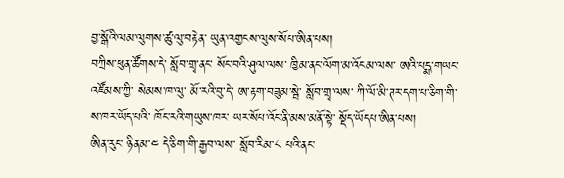བྱ་སྒོའི་ལམ་ལུགས་ཚུ་ལུ་བརྟེན་ ཡུན་འགྱངས་ལུས་སོཔ་ཨིན་པས།
བཀྲིས་ཕུན་ཚོགས་དེ་ སློབ་གྲྭ་ནང་ སོང་བའི་ཤུལ་ལས་ ཁྱིམ་ནང་ལོག་མ་འོངམ་ལས་ ཨའི་པདྨ་གཡང་འཛོམས་ཀྱི་ སེམས་ཁ་ལུ་ མོ་རའི་བུ་དེ་ ཨ་རྟག་བཟུམ་སྦེ་ སློབ་གྲྭ་ལས་ ཀི་ལོ་མི་ཊར་དག་པ་ཅིག་གི་ ས་ཁར་ཡོད་པའི་ ཁོང་རའི་གཡུས་ཁར་ ཡར་སོཔ་འོང་ནི་མས་མནོ་སྟེ་ སྡོད་ཡོདཔ་ཨིན་པས།
ཨིན་རུང་ ཉིནམ་༤ དེ་ཅིག་གི་རྒྱབ་ལས་ སློབ་རིམ་༨ པའི་ནང་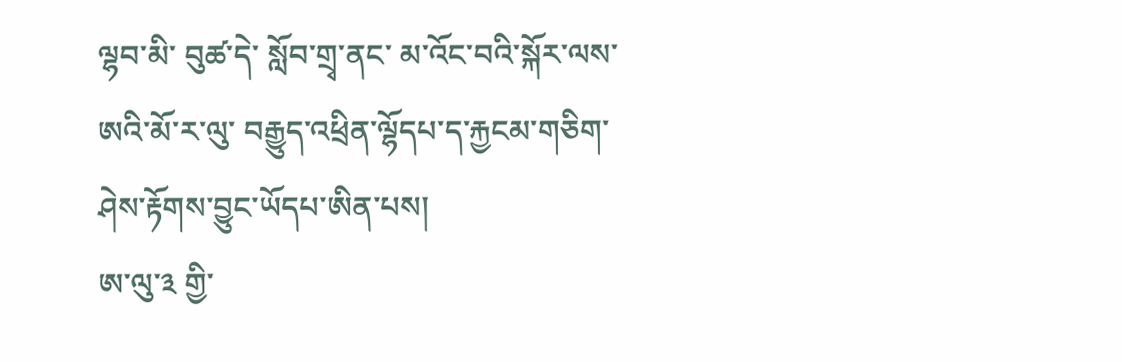ལྷབ་མི་ བུཚ་དེ་ སློབ་གྲྭ་ནང་ མ་འོང་བའི་སྐོར་ལས་ ཨའི་མོ་ར་ལུ་ བརྒྱུད་འཕྲིན་ལྷོདཔ་ད་རྐྱངམ་གཅིག་ ཤེས་རྟོགས་བྱུང་ཡོདཔ་ཨིན་པས།
ཨ་ལུ་༣ གྱི་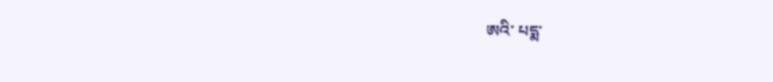ཨའི་ པདྨ་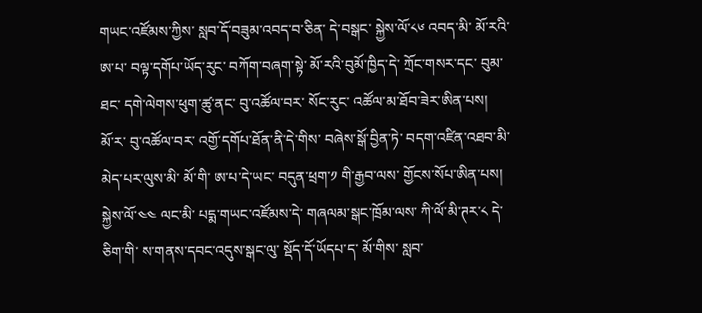གཡང་འཛོམས་ཀྱིས་ སླབ་དོ་བཟུམ་འབད་བ་ཅིན་ དེ་བསྒང་ སྐྱེས་ལོ་༨༦ འབད་མི་ མོ་རའི་ཨ་པ་ བལྟ་དགོཔ་ཡོད་རུང་ བཀོག་བཞག་སྟེ་ མོ་རའི་བུམོ་ཁྱིད་དེ་ ཀྲོང་གསར་དང་ བུམ་ཐང་ དགེ་ལེགས་ཕུག་ཚུ་ནང་ བུ་འཚོལ་བར་ སོང་རུང་ འཚོལ་མ་ཐོབ་ཟེར་ཨིན་པས།
མོ་ར་ བུ་འཚོལ་བར་ འགྱོ་དགོཔ་ཐོན་ནི་དེ་གིས་ བཞེས་སྒོ་བྱིན་ཏེ་ བདག་འཛིན་འཐབ་མི་མེད་པར་ལུས་མི་ མོ་གི་ ཨ་པ་དེ་ཡང་ བདུན་ཕྲག་༡ གི་རྒྱབ་ལས་ གྱོངས་སོཔ་ཨིན་པས།
སྐྱེས་ལོ་༤༤ ལང་མི་ པདྨ་གཡང་འཛོམས་དེ་ གཞལམ་སྒང་ཁྲོམ་ལས་ ཀི་ལོ་མི་ཊར་༨ དེ་ཅིག་གི་ ས་གནས་དབང་འདུས་སྒང་ལུ་ སྡོད་དོ་ཡོདཔ་ད་ མོ་གིས་ སླབ་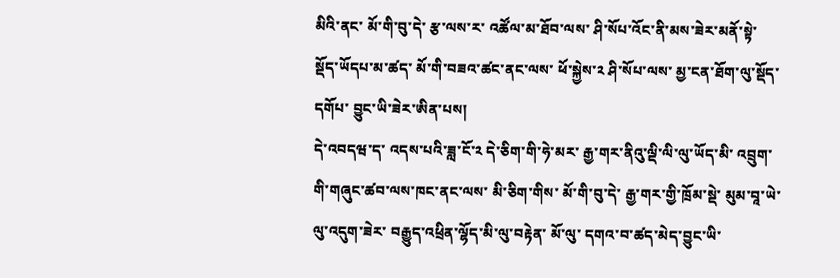མིའི་ནང་ མོ་གི་བུ་དེ་ རྩ་ལས་ར་ འཚོལ་མ་ཐོབ་ལས་ ཤི་སོཔ་འོང་ནི་མས་ཟེར་མནོ་སྟེ་ སྡོད་ཡོདཔ་མ་ཚད་ མོ་གི་བཟའ་ཚང་ནང་ལས་ ཕོ་སྐྱེས་༢ ཤི་སོཔ་ལས་ མྱ་ངན་ཐོག་ལུ་སྡོད་དགོཔ་ བྱུང་ཡི་ཟེར་ཨིན་པས།
དེ་འབདཝ་ད་ འདས་པའི་ཟླ་ངོ་༢ དེ་ཅིག་གི་ཧེ་མར་ རྒྱ་གར་ནིའུ་ལྡི་ལི་ལུ་ཡོད་མི་ འབྲུག་གི་གཞུང་ཚབ་ལས་ཁང་ནང་ལས་ མི་ཅིག་གིས་ མོ་གི་བུ་དེ་ རྒྱ་གར་གྱི་ཁྲོམ་སྡེ་ མུམ་བཱ་ཡེ་ལུ་འདུག་ཟེར་ བརྒྱུད་འཕྲིན་ལྷོད་མི་ལུ་བརྟེན་ མོ་ལུ་ དགའ་བ་ཚད་མེད་བྱུང་ཡི་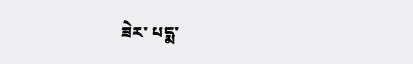ཟེར་ པདྨ་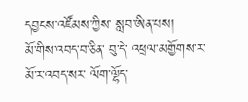དབྱངས་འཛོམས་ཀྱིས་ སླབ་ཨིན་པས།
མོ་གིས་འབད་བ་ཅིན་ བུ་དེ་ འཕྲལ་མགྱོགས་ར་ མོ་ར་འབད་སར་ ལོག་ལྷོད་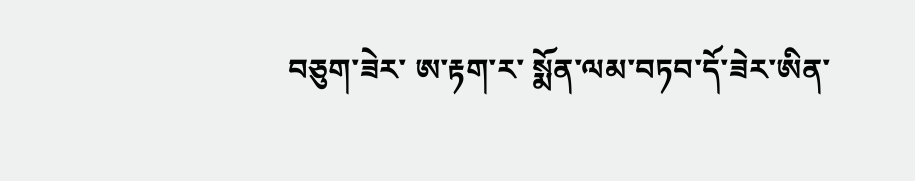བཅུག་ཟེར་ ཨ་རྟག་ར་ སྨོན་ལམ་བཏབ་དོ་ཟེར་ཨིན་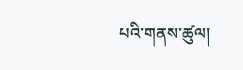པའི་གནས་ཚུལ།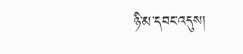ཉི་མ་དབང་འདུས།